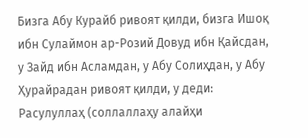Бизга Абу Курайб ривоят қилди, бизга Ишоқ ибн Сулаймон ар-Розий Довуд ибн Қайсдан, у Зайд ибн Асламдан, у Абу Солиҳдан, у Абу Ҳурайрадан ривоят қилди, у деди: Расулуллаҳ (соллаллаҳу алайҳи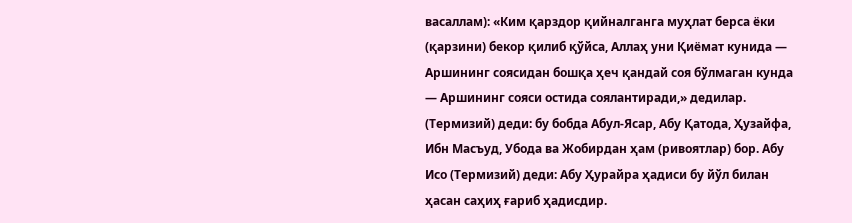васаллам): «Ким қарздор қийналганга муҳлат берса ёки (қарзини) бекор қилиб қўйса, Аллаҳ уни Қиёмат кунида — Аршининг соясидан бошқа ҳеч қандай соя бўлмаган кунда — Аршининг сояси остида соялантиради,» дедилар. (Термизий) деди: бу бобда Абул-Ясар, Абу Қатода, Ҳузайфа, Ибн Масъуд, Убода ва Жобирдан ҳам (ривоятлар) бор. Абу Исо (Термизий) деди: Абу Ҳурайра ҳадиси бу йўл билан ҳасан саҳиҳ ғариб ҳадисдир.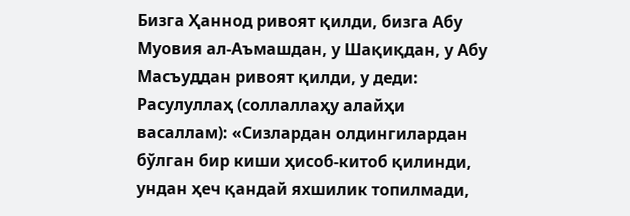Бизга Ҳаннод ривоят қилди, бизга Абу Муовия ал-Аъмашдан, у Шақиқдан, у Абу Масъуддан ривоят қилди, у деди: Расулуллаҳ (соллаллаҳу алайҳи васаллам): «Сизлардан олдингилардан бўлган бир киши ҳисоб-китоб қилинди, ундан ҳеч қандай яхшилик топилмади,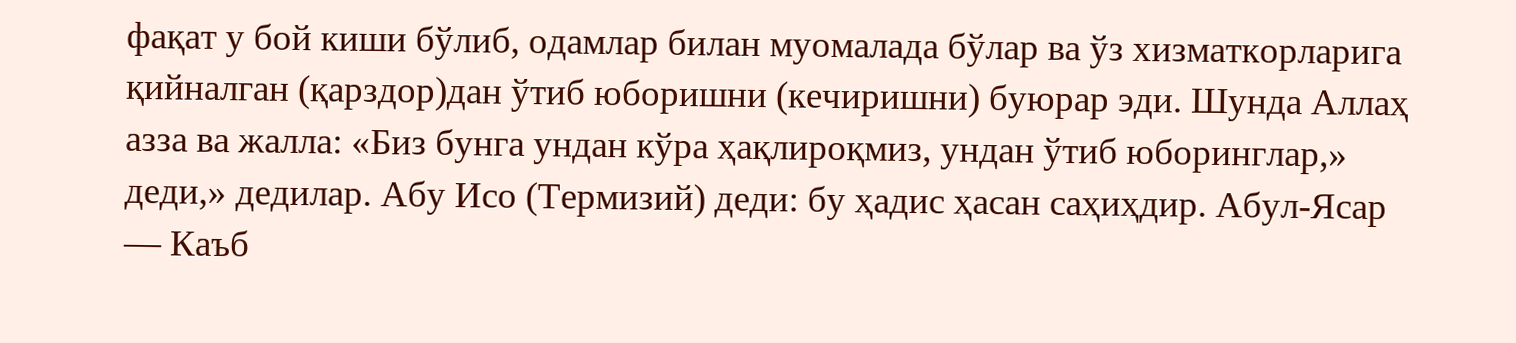фақат у бой киши бўлиб, одамлар билан муомалада бўлар ва ўз хизматкорларига қийналган (қарздор)дан ўтиб юборишни (кечиришни) буюрар эди. Шунда Аллаҳ азза ва жалла: «Биз бунга ундан кўра ҳақлироқмиз, ундан ўтиб юборинглар,» деди,» дедилар. Абу Исо (Термизий) деди: бу ҳадис ҳасан саҳиҳдир. Абул-Ясар — Каъб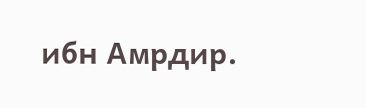ибн Амрдир.